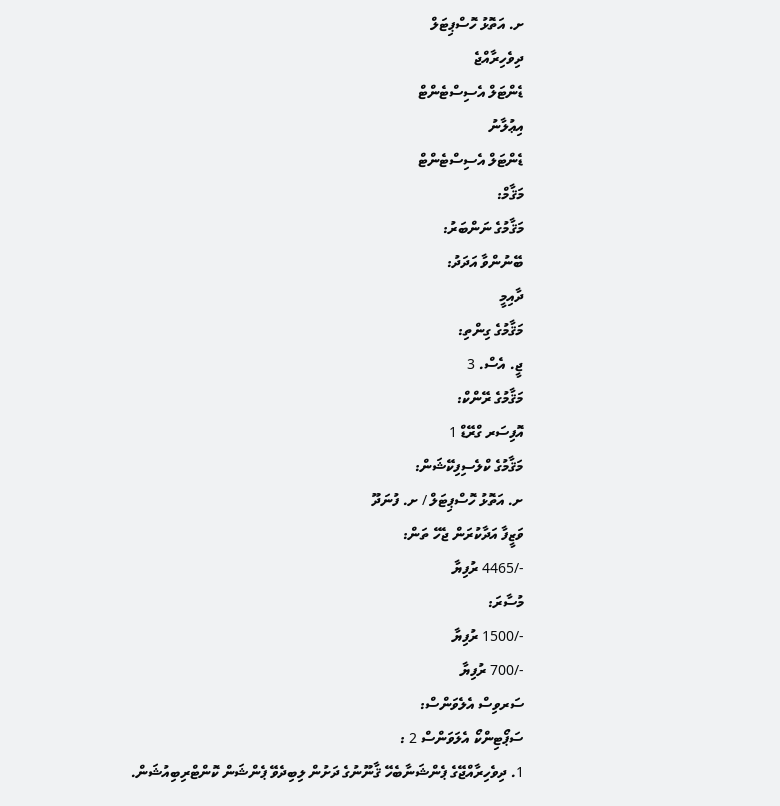ށ. އަތޮޅު ހޮސްޕިޓަލް
ދިވެހިރާއްޖެ
ޑެންޓަލް އެސިސްޓެންޓް
އިޢުލާނު
ޑެންޓަލް އެސިސްޓެންޓް
މަޤާމް:
މަޤާމުގެ ނަންބަރު:
ބޭނުންވާ އަދަދު:
ދާއިމީ
މަޤާމުގެ ގިންތި:
ޖީ. އެސް. 3
މަޤާމުގެ ރޭންކް:
އޮފިސަރ ގްރޭޑް 1
މަޤާމުގެ ކްލެސިފިކޭޝަން:
ށ. އަތޮޅު ހޮސްޕިޓަލް / ށ. ފުނަދޫ
ވަޒީފާ އަދާކުރަން ޖެހޭ ތަން:
-/4465 ރުފިޔާ
މުސާރަ:
-/1500 ރުފިޔާ
-/700 ރުފިޔާ
ސަރވިސް އެލެވަންސް:
ސަޕޯޓިންކޯ އެލަވަންސް 2 :
1. ދިވެހިރާއްޖޭގެ ޕެންޝަނާބެހޭ ޤާނޫނުގެ ދަށުން ލިބިދެވޭ ޕެންޝަން ކޮންޓްރިބިއުޝަން.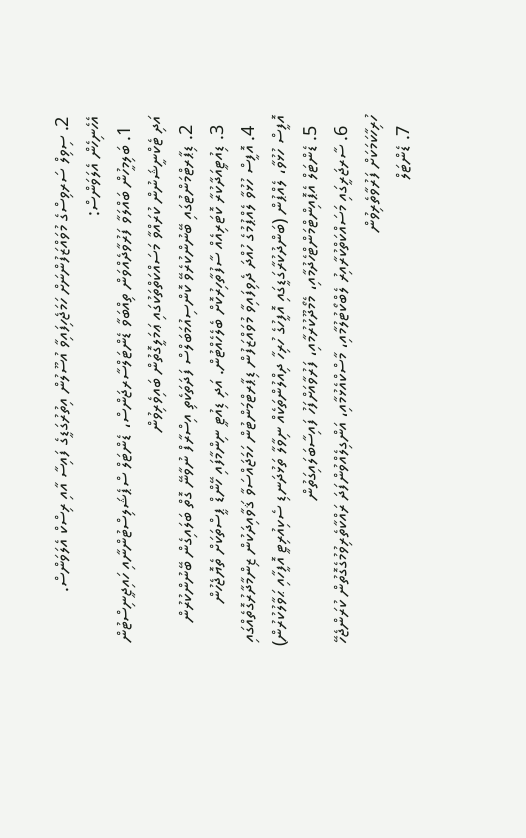2. ސިވިލް ސަރވިސްގެ މުވައްޒަފުންނަށް ހަމަޖެހިފައިވާ އުސޫލުން އިތުރުގަޑީގެ ފައިސާ އާއި ރިސްކް އެލަވަންސް.
އެހެނިހެން އެލަވަންސް:
  1. ބަލިމީހުން ބައްލަވާ ފަރުވާދެއްވަން ތިއްބަވާ ޑެންޓަލްސާރޖަންސް، ޑެންޓަލް ސްޕެޝަލިސްޓުންނާއި ހައިޖީނިސްޓުން އަދި ޓެކްނީޝަނުން ކުރައްވާ މަސައްކަތްތަކުގައި ޢަމަލީގޮތުން ބައިވެރިވުން
  2. ޑިޕާރޓްމަންޓުގައި ބޭނުންކުރެވޭ ކޮންސިއުމަބަލްސް ފަދަތަކެތި އިސްރާފް ނުވާނޭ ގޮތް ބަލައިގެން ބޭނުންކުރުން
  3. ޑިއުޓީއަދާކުރާ ކޮޓަރިއެއް ސާފުތާހިރުކޮށް ބެލެހެއްޓުން. އަދި ޑިއުޓީ ނިންމާފައި ހޭންޑް ޕީސްތަކަށް ތެޔޮޖެހުން
  4. އޮފީސް ހުޅުވާ ލެއްޕުމުގެ ހުއްދަ ދެވިފައިވާ މުވައްޒަފުން ޑިޕާރޓްމަންޓުން ހަމަޖައްސަވާ ޤަވާއިދަކުން ޒިންމާދާރުގޮތެއްގައި އޮފީސް ހުޅުވާ، ލެއްޕުން (ބަންދުކުރާގަޑީގައި އޮފީހުގެ ހުރިހާ ދިއްލުންތަކެއް ނިވާލާ ތަޅުދަނޑި ސެކިއުރިޓީ އޮފީހާއި ޙަވާލުކުރުން)
  5. ޑެންޓަލް އެޕޮއިންޓްމަންޓްހެދުމާއި، މެމޯދޫކުރުމާއި، ފަރުވާއަށްފަހު ފައިސާބަލައިގަތުން
  6. ސާރޖަރީގައި މަސައްކަތްކުރާއިރު ލެބްކޯޓުލުމާއި، މާސްކްއެޅުމާއި، އަންގިލެއްވުންފަދަ ރައްކާތެރިވުމުގެގޮތުން ކުރަންޖެހޭ ހުރިހާކަމަކަށް ފަރުވާތެރިވުން
  7. ޑެންޓަލް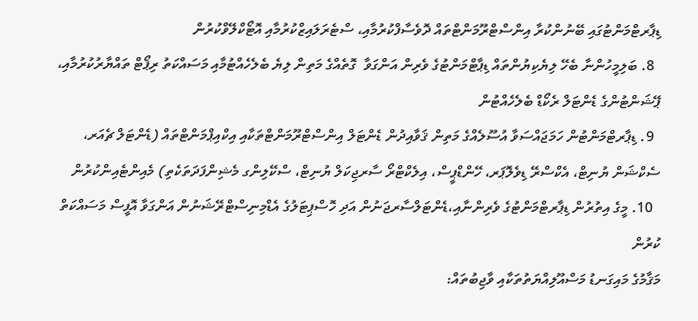ޑިޕާރޓްމަންޓުގައި ބޭނުންކުރާ އިންސްޓްރޫމަންޓްތައް ދޮވެސާފްކުރުމާއި، ސްޓެރަލައިޒްކުރުމާއި އޮޓޯކްލޭވްކުރުން
  8. ބަލިމީހުންނާ ބެހޭ ލިޔެކިޔުންތައް ޑިޕާޓްމަންޓުގެ ވެރިން އަންގަވާ  ގޮތެއްގެ މަތިން ލިޔެ ބެލެހެއްޓުމާއި މަސައްކަތު ރިޕޯޓް ތައްޔާރުކުރުމާއި، ޕޭޝަންޓުންގެ ޑެންޓަލް ރެކޯޑް ބެލެހެއްޓުން
  9. ޑިޕާރޓްމަންޓުން ހަމަޖައްސަވާ އުސޫލެއްގެ މަތިން ޤަވާއިދުން ޑެންޓަލް އިންސްޓްރޫމަންޓްތަކާއި އިކްއިޕްމަންޓްތައް (ޑެންޓަލް ޗެއަރ، ސެކްޝަން ޔުނިޓް، އެކްސްރޭ ޑިވެލޮޕަރ، ހޭންޑްޕީސް، އިލެކްޓްރޯ ސާރޖިކަލް ޔުނިޓް، ސްކޭލިންގ މެޝިންފަދަތަކެތި) މެއިންޓެއިންކުރުން
  10. މީގެ އިތުރުން ޑިޕާރޓްމަންޓުގެ ވެރިންނާއި،ޑެންޓަލްސާރޖަނުން އަދި ހޮސްޕިޓަލުގެ އެޑްމިނިސްޓްރޭޝަނުން އަންގަވާ އޮފީސް މަސައްކަތް ކުރުން
މަޤާމުގެ މައިގަނޑު މަސްއޫލިއްޔަތުތަކާއި ވާޖިބުތައް: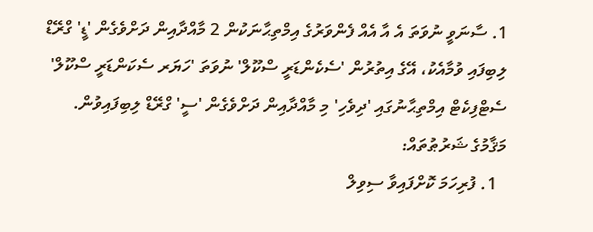1. ސާނަވީ ނުވަތަ އެ އާ އެއް ފެންވަރުގެ އިމްތިޙާނަކުން 2 މާއްދާއިން ދަށްވެގެން 'ޑީ' ގްރޭޑް ލިބިފައި ވުމާއެކު، އޭގެ އިތުރުން 'ސެކެންޑަރީ ސްކޫލް' ނުވަތަ 'ހަޔަރ ސެކަންޑަރީ ސްކޫލް' ސެޓްފިކެޓް އިމްތިޙާނުގައި 'ދިވެހި' މި މާއްދާއިން ދަށްވެގެން 'ސީ' ގްރޭޑް ލިބިފައިވުން.
މަޤާމުގެ ޝަރުޠުތައް:
  1. ފުރިހަމަ ކޮށްފައިވާ ސިވިލް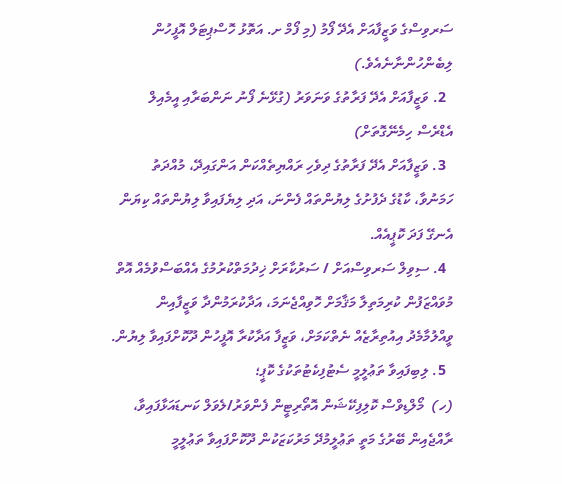ސަރވިސްގެ ވަޒީފާއަށް އެދޭ ފޯމު (މި ފޯމް ށ. އަތޮޅު ހޮސްޕިޓަލް އޮފީހުން ލިބެންހުންނާނެއެވެ.)
  2. ވަޒީފާއަށް އެދޭ ފަރާތުގެ ވަނަވަރު (ގުޅޭނެ ފޯނު ނަންބަރާއި އީމެއިލް އެޑްރެސް ހިމެނޭގޮތަށް)
  3. ވަޒީފާއަށް އެދޭ ފަރާތުގެ ދިވެހި ރައްޔިތެއްކަން އަންގައިދޭ، މުއްދަތު ހަމަނުވާ، ކާޑުގެ ދެފުށުގެ ލިޔުންތައް ފެންނަ، އަދި ލިޔެފައިވާ ލިޔުންތައް ކިޔަން އެނގޭ ފަދަ ކޮޕީއެއް.
  4. ސިވިލް ސަރވިސްއަށް / ސަރުކާރަށް ޚިދުމަތްކުރުމުގެ އެއްބަސްވުމެއް އޮތް މުވައްޒަފުން ކުރިމަތިލާ މަޤާމަށް ހޮވިއްޖެނަމަ، އަދާކުރަމުންދާ ވަޒީފާއިން ވީއްލުމާމެދު އިއުތިރާޒެއް ނެތްކަމަށް، ވަޒީފާ އަދާކުރާ އޮފީހުން ދޫކޮށްފައިވާ ލިޔުން.
  5. ލިބިފައިވާ ތަޢުލީމީ ސެޓުފިކެޓުތަކުގެ ކޮޕީ؛
(ހ)  މޯލްޑިވްސް ކޮލިފިކޭޝަން އޮތޯރިޓީން ފެންވަރު/ލެވަލް ކަނޑައަޅާފައިވާ، ރާއްޖެއިން ބޭރުގެ މަތީ ތަޢުލީމުދޭ މަރުކަޒަކުން ދޫކޮށްފައިވާ ތަޢުލީމީ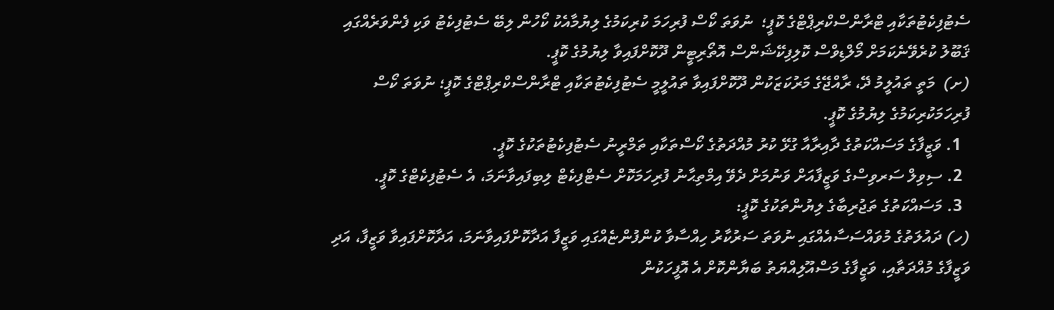ސެޓުފިކެޓުތަކާއި ޓްރާންސްކްރިޕްޓްގެ ކޮޕީ؛  ނުވަތަ ކޯސް ފުރިހަމަ ކުރިކަމުގެ ލިޔުމާއެކު ކޯހުން ލިބޭ ސެޓުފިކެޓު ވަކި ފެންވަރެއްގައި ޤަބޫލު ކުރެވޭނެކަމަށް މޯލްޑިވްސް ކޮލިފިކޭޝަންސް އޮތޯރިޓީން ދޫކޮށްފައިވާ ލިޔުމުގެ ކޮޕީ.
(ށ)  މަތީ ތައުލީމު ދޭ، ރާއްޖޭގެ މަރުކަޒަކުން ދޫކޮށްފައިވާ ތައުލީމީ ސެޓުފިކެޓުތަކާއި ޓްރާންސްކްރިޕްޓްގެ ކޮޕީ؛ ނުވަތަ ކޯސް ފުރިހަމަކުރިކަމުގެ ލިޔުމުގެ ކޮޕީ.
  1. ވަޒީފާގެ މަސައްކަތުގެ ދާއިރާއާ ގުޅޭ ކުރު މުއްދަތުގެ ކޯސްތަކާއި ތަމްރީނު ސެޓުފިކެޓުތަކުގެ ކޮޕީ.
  2. ސިވިލް ސަރވިސްގެ ވަޒީފާއަށް ވަނުމަށް ދެވޭ އިމްތިޙާނު ފުރިހަމަކޮށް ސެޓްފިކެޓް ލިބިފައިވާނަމަ، އެ ސެޓުފިކެޓްގެ ކޮޕީ.
  3. މަސައްކަތުގެ ތަޖުރިބާގެ ލިޔުންތަކުގެ ކޮޕީ:
(ހ) ދައުލަތުގެ މުވައްސަސާއެއްގައި ނުވަތަ ސަރުކާރު ހިއްސާވާ ކުންފުންޏެއްގައި ވަޒީފާ އަދާކޮށްފައިވާނަމަ، އަދާކޮށްފައިވާ ވަޒީފާ، އަދި ވަޒީފާގެ މުއްދަތާއި، ވަޒީފާގެ މަސްއޫލިއްޔަތު ބަޔާންކޮށް އެ އޮފީހަކުން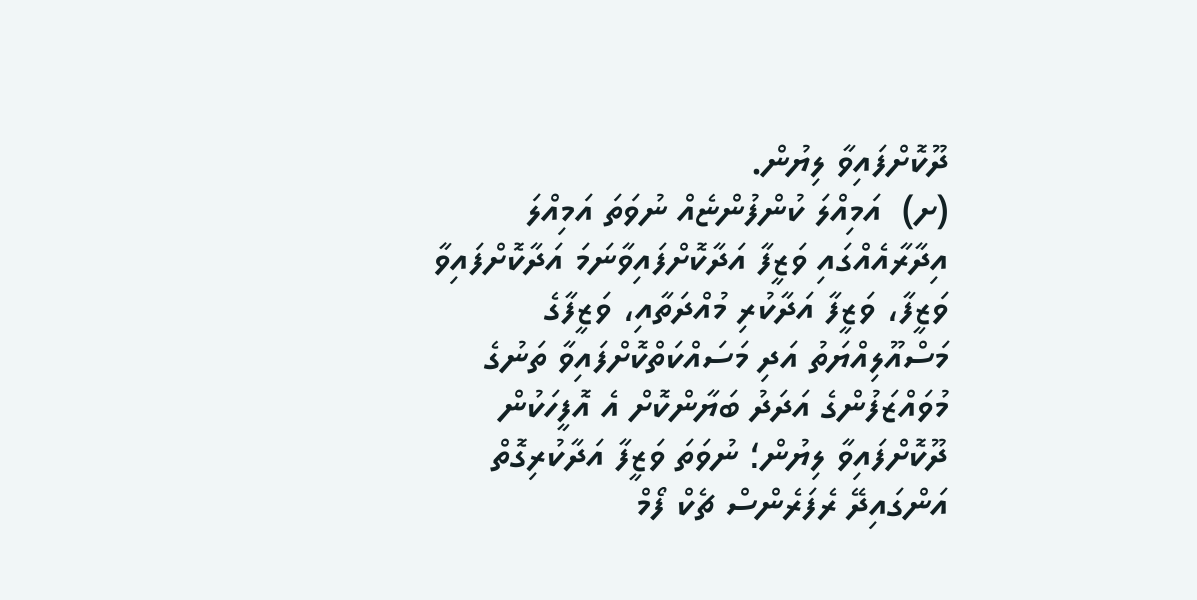ދޫކޮށްފައިވާ ލިޔުން.
(ށ)  އަމިއްލަ ކުންފުންޏެއް ނުވަތަ އަމިއްލަ އިދާރާއެއްގައި ވަޒީފާ އަދާކޮށްފައިވާނަމަ އަދާކޮށްފައިވާ ވަޒީފާ، ވަޒީފާ އަދާކުރި މުއްދަތާއި، ވަޒީފާގެ މަސްއޫލިއްޔަތު އަދި މަސައްކަތްކޮށްފައިވާ ތަނުގެ މުވައްޒަފުންގެ އަދަދު ބަޔާންކޮށް އެ އޮފީހަކުން ދޫކޮށްފައިވާ ލިޔުން؛ ނުވަތަ ވަޒީފާ އަދާކުރިގޮތް އަންގައިދޭ ރެފަރެންސް ޗެކް ފޯމް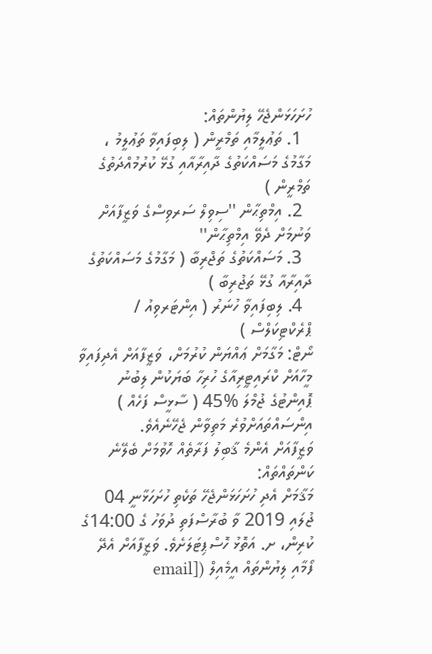ހުށަހަޅަންޖެހޭ ލިޔުންތައް:
  1. ތަޢުލީމާއި ތަމްރީން ( ލިބިފައިވާ ތަޢުލީމު ، މަގާމުގެ މަސައްކަތުގެ ދާއިރާއާއި ގުޅޭ ކުރުމުއްދަތުގެ ތަމްރީން )
  2. އިމްތިޙާން ''ސިވިލް ސަރވިސްގެ ވަޒީފާއަށް ވަނުމަށް ދެވޭ އިމްތިޙާން''
  3. މަސައްކަތުގެ ތަޖްރިބާ ( މަގާމުގެ މަސައްކަތުގެ ދާއިރާއާ ގުޅޭ ތަޖުރިބާ )
  4. ލިބިފައިވާ ހުނަރު ( އިންޓަރވިއު / ޕްރެކްޓިކަލްސް )
ނޯޓް: މަގާމަށް ޢައްޔަން ކުރުމަށް، ވަޒީފާއަށް އެދިފައިވާ މީހާއަށް ކްރައިޓީރިއާގެ ހުރިހާ ބަޔަކުން ލިބުނު ޕޮއިންޓުގެ ޖުމްލަ %45 ( ސާޅީސް ފަހެއް ) އިންސައްތައަށްވުރެ މަތިވާން ޖެހޭނެއެވެ.
ވަޒީފާއަށް އެންމެ ޤާބިލު ފަރާތެއް ހޮވުމަށް ބެލޭނެ ކަންތައްތައް:
މަޤާމަށް އެދި ހުށަހަޅަންޖެހޭ ތަކެތި ހުށަހަޅާނީ 04 ޖުލައި 2019 ވާ ބުރާސްފަތި ދުވަހު ގެ 14:00ގެ ކުރިން، ށ. އަތޮޅު ހޮސްޕިޓަލަށެވެ. ވަޒީފާއަށް އެދޭ ފޯމާއި ލިޔުންތައް އީމެއިލް ([email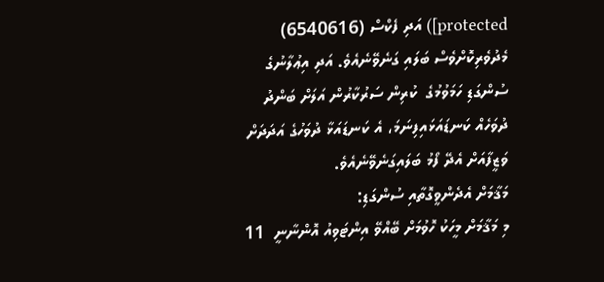protected]) އަދި ފެކްސް (6540616) މެދުވެރިކޮށްވެސް ބަލައި ގަނެވޭނެއެވެ. އަދި އިޢުލާނުގެ ސުންގަޑި ހަމަވުމުގެ  ކުރިން ސަރުކާރުން އަލަށް ބަންދު ދުވަހެއް ކަނޑައަޅައިފިނަމަ، އެ ކަނޑައަޅާ ދުވަހުގެ އަދަދަށް ވަޒީފާއަށް އެދޭ ފޯމު ބަލައިގަނެވޭނެއެވެ.
މަޤާމަށް އެދެންވީގޮތާއި ސުންގަޑި:
މި މަޤާމަށް މީހަކު ހޮވުމަށް ބޭއްވޭ އިންޓަވިއު އޮންނާނީ  11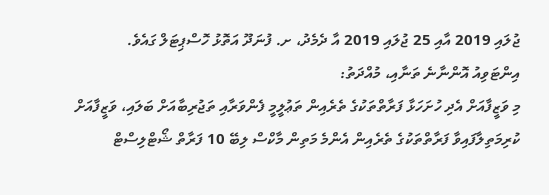ޖުލައި 2019 އާއި 25 ޖުލައި 2019 އާ ދެމެދު، ށ. ފުނަދޫ އަތޮޅު ހޮސްޕިޓަލް ގައެވެ.
އިންޓަވިއު އޮންނާނެ ތަނާއި، މުއްދަތު:
މި ވަޒީފާއަށް އެދި ހުށަހަޅާ ފަރާތްތަކުގެ ތެރެއިން ތަޢުލީމީ ފެންވަރާއި ތަޖުރިބާއަށް ބަލައި، ވަޒީފާއަށް ކުރިމަތިލާފައިވާ ފަރާތްތަކުގެ ތެރެއިން އެންމެ މަތިން މާކްސް ލިބޭ 10 ފަރާތް ޝޯޓްލިސްޓް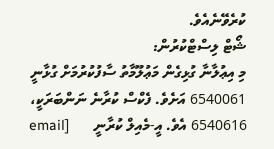ކުރެވޭނެއެވެ.
ޝޯޓް ލިސްޓްކުރުން:
މި އިޢުލާނާ ގުޅިގެން މަޢުލޫމާތު ސާފުކުރުމަށް ގުޅާނީ 6540061 އަށެވެ. ފެކްސް ކުރާނެ ނަންބަރަކީ، 6540616 އެވެ. އީ-މެއިލް ކުރާނީ       [email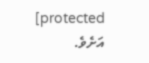protected] އަށެވެ.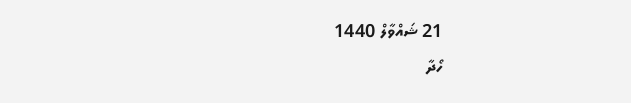21 ޝައްވާލް 1440
ހޯދާ